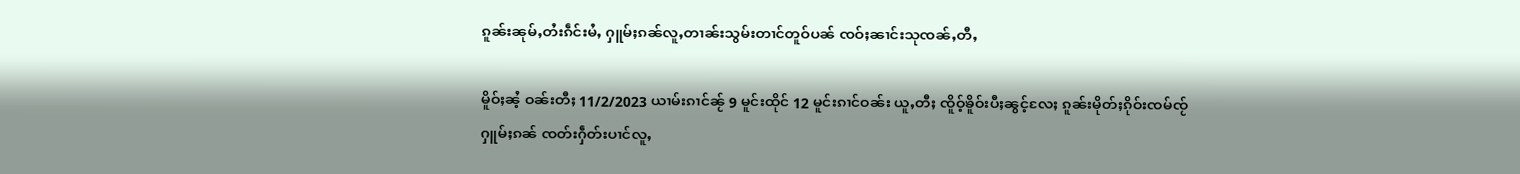ၵူၼ်းၼုမ်ႇတႆးၵဵင်းမႆႇ ႁူမ်ႈၵၼ်လူႇတၢၼ်းသွမ်းတၢင်တူဝ်ပၼ် ၸဝ်ႈၼၢင်းသုၸၼ်ႇတီႇ

မိူဝ်ႈၼႆ့ ဝၼ်းတီႈ 11/2/2023 ယၢမ်းၵၢင်ၼႂ် 9 မူင်းထိုင် 12 မူင်းၵၢင်ဝၼ်း ယူႇတီႈ ၸိူဝ့်ၶိူဝ်းပီႈၼွင့်လႄႈ ၵူၼ်းမိုတ်ႈၵိုဝ်းၸမ်ၸႂ် ႁူမ်ႈၵၼ် ၸတ်းႁဵတ်းပၢင်လူႇ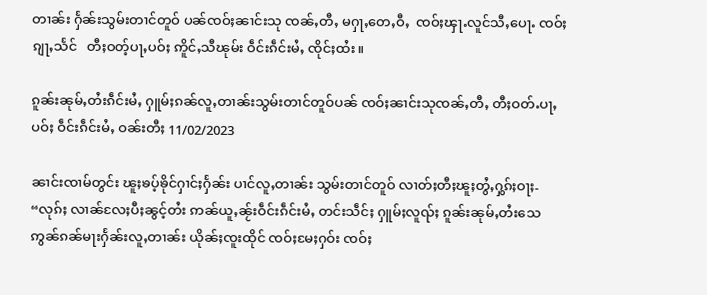တၢၼ်း ႁႅၼ်းသွမ်းတၢင်တူဝ် ပၼ်ၸဝ်ႈၼၢင်းသု ၸၼ်ႇတီႇ မႁႃႇတေႇဝီႇ  ၸဝ်ႈၾႃႉလူင်သီႇပေႃႉ ၸဝ်ႈၵျႃႇသႅင်   တီႈဝတ့်ပႃႇပဝ်ႈ ဢိူင်ႇသီၽုမ်း ဝဵင်းၵဵင်းမႆႇ ၸိုင်ႈထႆး။

ၵူၼ်းၼုမ်ႇတႆးၵဵင်းမႆႇ ႁူမ်ႈၵၼ်လူႇတၢၼ်းသွမ်းတၢင်တူဝ်ပၼ် ၸဝ်ႈၼၢင်းသုၸၼ်ႇတီႇ တီႈဝတ်ႉပႃႇပဝ်ႈ ဝဵင်းၵဵင်းမႆႇ ဝၼ်းတီႈ 11/02/2023

ၼၢင်းၸၢမ်တွင်း ၽူႈၶပ့်ၶိုင်ႁၢင်ႈႁႅၼ်း ပၢင်လူႇတၢၼ်း သွမ်းတၢင်တူဝ် လၢတ်ႈတီႈၽူႈတွႆႇႁွၵ်ႈဝႃႈ- “လုၵ်ႈ လၢၼ်လႄႈပီႈၼွင့်တႆး ဢၼ်ယူႇၼႂ်းဝဵင်းၵဵင်းမႆႇ တင်းသဵင်ႈ ႁူမ်ႈလူၺ်ႈ ၵူၼ်းၼုမ်ႇတႆးသေ  ဢွၼ်ၵၼ်မႃးႁႅၼ်းလူႇတၢၼ်း ယိုၼ်ႈၸူးထိုင် ၸဝ်ႈမႄႈႁဝ်း ၸဝ်ႈ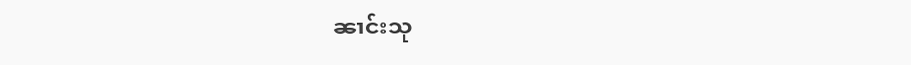ၼၢင်းသု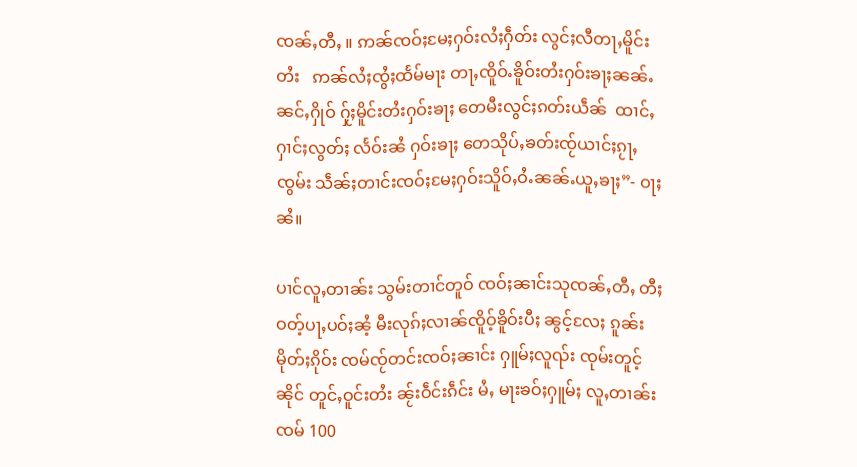ၸၼ်ႇတီႇ ။ ဢၼ်ၸဝ်ႈမႄႈႁဝ်းလႆႈႁဵတ်း လွင်ႈလီတႃႇမိူင်းတႆး   ဢၼ်လႆႈၸွႆႈထႅမ်မႃး တႃႇၸိူဝ်ႉၶိူဝ်းတႆးႁဝ်းၶႃႈၼၼ်ႉ  ၼင်ႇႁိုဝ် ႁႂ်ႈမိူင်းတႆးႁဝ်းၶႃႈ တေမီးလွင်ႈၵတ်းယဵၼ်  ထၢင်ႇ ႁၢင်ႈလွတ်ႈ လႅဝ်းၼႆ ႁဝ်းၶႃႈ တေသိုပ်ႇၶတ်းၸႂ်ယၢင်ႈၵႂႃႇၸွမ်း သဵၼ်ႈတၢင်းၸဝ်ႈမႄႈႁဝ်းသိူဝ်ႇဝႆႉၼၼ်ႉယူႇၶႃႈ”- ဝႃႈၼႆ။

ပၢင်လူႇတၢၼ်း သွမ်းတၢင်တူဝ် ၸဝ်ႈၼၢင်းသုၸၼ်ႇတီႇ တီႈဝတ့်ပႃႇပဝ်ႈၼႆ့ မီးလုၵ်ႈလၢၼ်ၸိူဝ့်ၶိူဝ်းပီႈ ၼွင့်လႄႈ ၵူၼ်းမိုတ်ႈၵိုဝ်း ၸမ်ၸႂ်တင်းၸဝ်ႈၼၢင်း ႁူမ်ႈလူၺ်း ၸုမ်းတူင့်ၼိုင် တူင်ႇဝူင်းတႆး ၼႂ်းဝဵင်းၵဵင်း မႆႇ မႃးၶဝ်ႈႁူမ်ႈ လူႇတၢၼ်းၸမ် 100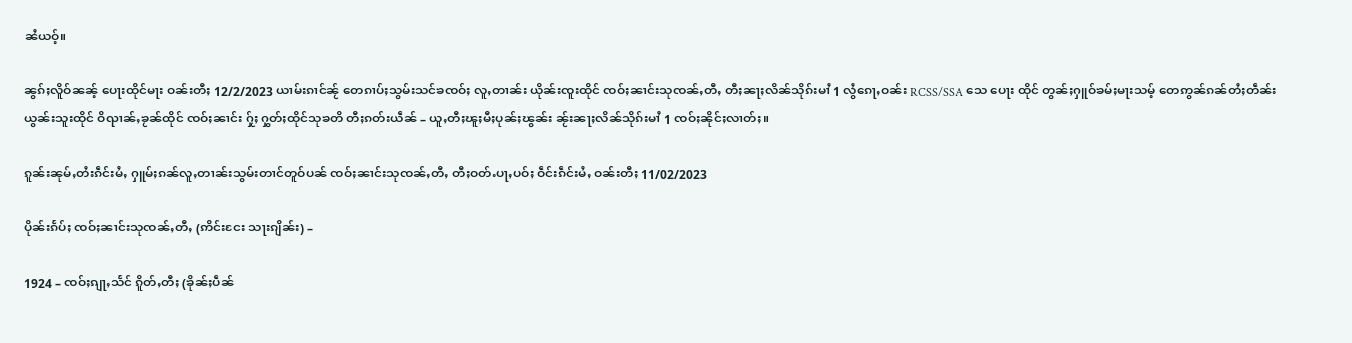ၼႆယဝ့်။

ၼွၵ်ႈလိူဝ်ၼၼ့် ပေႃးထိုင်မႃး ဝၼ်းတီႈ 12/2/2023 ယၢမ်းၵၢင်ၼႂ် တေၵၢပ်ႈသွမ်းသင်ၶၸဝ်ႈ လူႇတၢၼ်း ယိုၼ်းၸူးထိုင် ၸဝ်ႈၼၢင်းသုၸၼ်ႇတီႇ တီႈၼႃႈလိၼ်သိုၵ်းမၢႆ 1 လွႆၵေႃႇဝၼ်း RCSS/SSA သေ ပေႃး ထိုင် တွၼ်ႈႁူဝ်ၶမ်ႈမႃးသမ့် တေဢွၼ်ၵၼ်တႆႈတဵၼ်း ယွၼ်းသူးထိုင် ဝိၺၢၼ်ႇၶႂၼ်ထိုင် ၸဝ်ႈၼၢင်း ႁႂ်ႈ ႁွတ်ႈထိုင်သုၶတိ တီႈၵတ်းယဵၼ် – ယူႇတီႈၽူႈမီႈပုၼ်ႈၽွၼ်း ၼႂ်းၼႃႈလိၼ်သိုၵ်းမၢႆ 1 ၸဝ်ႈၼိုင်ႈလၢတ်ႈ။

ၵူၼ်းၼုမ်ႇတႆးၵဵင်းမႆႇ ႁူမ်ႈၵၼ်လူႇတၢၼ်းသွမ်းတၢင်တူဝ်ပၼ် ၸဝ်ႈၼၢင်းသုၸၼ်ႇတီႇ တီႈဝတ်ႉပႃႇပဝ်ႈ ဝဵင်းၵဵင်းမႆႇ ဝၼ်းတီႈ 11/02/2023

ပိုၼ်းၵႅပ်ႈ ၸဝ်ႈၼၢင်းသုၸၼ်ႇတီႇ (ဢိင်းငႄး သႃးၵျိၼ်း) –

1924 – ၸဝ်ႈၵျႃႇသႅင် ၵိူတ်ႇတီႈ (ၶိုၼ်ႈပဵၼ်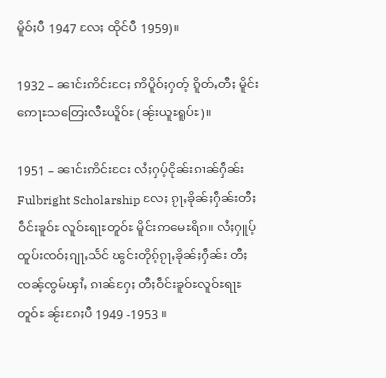မိူဝ်ႈပီ 1947 လႄႈ ထိုင်ပီ 1959)။

1932 – ၼၢင်းဢိင်းငႄႈ ဢိပိူဝ်ႈႁတ့် ၵိူတ်ႇတီႈ မိူင်းဢေႃႊသတြေးလီႊယိူဝ်ႊ (ၼႂ်းယူႊရူပ်ႊ)။

1951 – ၼၢင်းဢိင်းငႄး လႆႈႁပ့်ငိုၼ်းၵၢၼ်ႁဵၼ်း Fulbright Scholarship လႄႈ ၵႂႃႇၶိုၼ်ႈႁဵၼ်းတီႈ ဝဵင်းၶူဝ်ႊ လူဝ်ႊရႃႊတူဝ်ႊ မိူင်းဢမေႊရိၵ။ လႆႈႁူပ့်ထူပ်းၸဝ်ႈၵျႃႇသႅင် ၽွင်းတိုၵ့်ၵႂႃႇၶိုၼ်ႈႁဵၼ်း တီႈၸၼ့်ၸွမ်ၾၢႆႇ ၵၢၼ်ႁႄႈ တီႈဝဵင်းၶူဝ်ႊလူဝ်ႊရႃႊတူဝ်ႊ ၼႂ်းၵႄႈပီ 1949 -1953 ။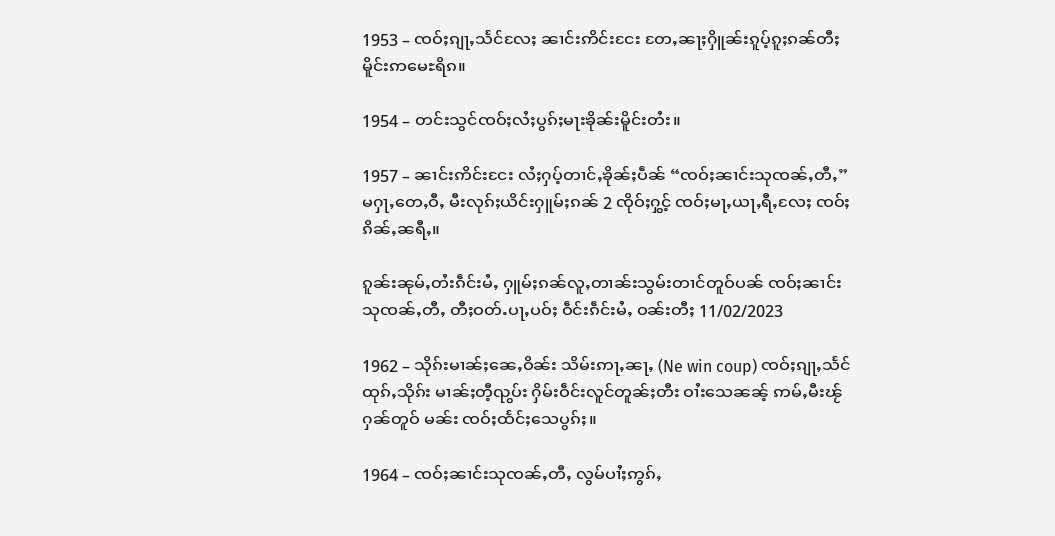1953 – ၸဝ်ႈၵျႃႇသႅင်လႄႈ ၼၢင်းဢိင်းငႄး တႄႇၼႃႈႁိူၼ်းၵူပ့်ၵူႈၵၼ်တီႈမိူင်းဢမေႊရိၵ။

1954 – တင်းသွင်ၸဝ်ႈလႆႈပွၵ်ႈမႃးၶိုၼ်းမိူင်းတႆး။

1957 – ၼၢင်းဢိင်းငႄး လႆႈႁပ့်တၢင်ႇၶိုၼ်ႈပဵၼ် “ၸဝ်ႈၼၢင်းသုၸၼ်ႇတီႇ” မႁႃႇတေႇဝီႇ မီးလုၵ်ႈယိင်းႁူမ်ႈၵၼ် 2 ၸိုဝ်ႈႁွင့် ၸဝ်ႈမႃႇယႃႇရီႇလႄႈ ၸဝ်ႈၵိၼ်ႇၼရီႇ။

ၵူၼ်းၼုမ်ႇတႆးၵဵင်းမႆႇ ႁူမ်ႈၵၼ်လူႇတၢၼ်းသွမ်းတၢင်တူဝ်ပၼ် ၸဝ်ႈၼၢင်းသုၸၼ်ႇတီႇ တီႈဝတ်ႉပႃႇပဝ်ႈ ဝဵင်းၵဵင်းမႆႇ ဝၼ်းတီႈ 11/02/2023

1962 – သိုၵ်းမၢၼ်ႈၼေႇဝိၼ်း သိမ်းဢႃႇၼႃႇ (Ne win coup) ၸဝ်ႈၵျႃႇသႅင် ထုၵ်ႇသိုၵ်း မၢၼ်ႈတီ့ၺွပ်း ႁိမ်းဝဵင်းလူင်တူၼ်ႈတီး ဝၢႆးသေၼၼ့် ဢမ်ႇမီးၽႂ်ႁၼ်တူဝ် မၼ်း ၸဝ်ႈထႅင်ႈသေပွၵ်ႈ။

1964 – ၸဝ်ႈၼၢင်းသုၸၼ်ႇတီႇ လွမ်ပၢႆႈဢွၵ်ႇ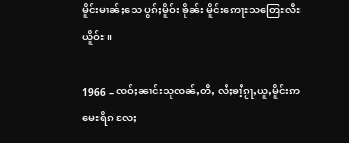မိူင်းမၢၼ်ႈသေ ပွၵ်ႈမိူဝ်း ၶိုၼ်း မိူင်းဢေႃႊသတြေႊလီႊယိူဝ်ႊ။

1966 – ၸဝ်ႈၼၢင်းသုၸၼ်ႇတီႇ လႆႈၶၢႆ့ၵႂႃႇယူႇမိူင်းဢမေႊရိၵ လႄႈ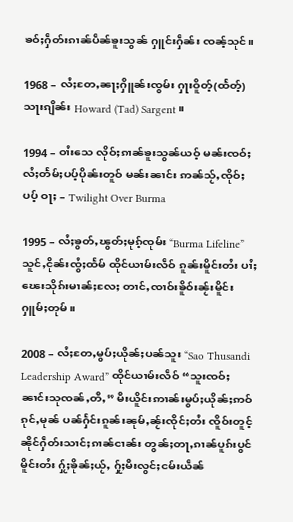ၶဝ်ႈႁဵတ်းၵၢၼ်ပဵၼ်ၶူးသွၼ် ႁူင်းႁဵၼ်း ၸၼ့်သုင်။

1968 – လႆႈတႄႇၼႃႈႁိူၼ်းၸွမ်း ႁႃးဝိူတ့်(ထႅတ့်) သႃးၵျိၼ်း Howard (Tad) Sargent ။

1994 – ဝၢႆးသေ လိုဝ်ႈၵၢၼ်ၶူးသွၼ်ယဝ့် မၼ်းၸဝ်ႈလႆႈတႅမ်ႈပပ့်ပိုၼ်းတူဝ် မၼ်းၼၢင်း ဢၼ်သႂ်ႇၸိုဝ်ႈ ပပ့် ဝႃႈ – Twilight Over Burma

1995 – လႆႈၶွတ်ႇၽွတ်ႈမုၵ့်ၸုမ်း “Burma Lifeline” သူင်ႇငိုၼ်းၸွႆႈထႅမ် ထိုင်ယၢမ်းလဵဝ် ၵူၼ်းမိူင်းတႆး ပၢႆႈ ၽေးသိုၵ်းမၢၼ်ႈလႄႈ တၢင်ႇၸၢဝ်းၶိူဝ်းၼႂ်းမိူင်းႁူမ်ႈတုမ်။

2008 – လႆႈတႄႇမွပ်ႈယိုၼ်ႈပၼ်သူး “Sao Thusandi Leadership Award” ထိုင်ယၢမ်းလဵဝ် “သူးၸဝ်ႈ ၼၢင်းသုၸၼ်ႇတီႇ” မီးယိူင်းဢၢၼ်းမွပ်ႈယိုၼ်ႈဢဝ်ၵုင်ႇမုၼ် ပၼ်ႁႅင်းၵူၼ်းၼုမ်ႇၼႂ်းၸိုင်ႈတႆး ၸိူဝ်းတူင့် ၼိုင်ႁဵတ်းသၢင်ႈၵၢၼ်ငၢၼ်း တွၼ်ႈတႃႇၵၢၼ်ပူၵ်းပွင်မိူင်းတႆး ႁႂ်ႈၶိုၼ်ႈယႂ်ႇ ႁႂ်ႈမီးလွင်ႈငမ်းယဵၼ်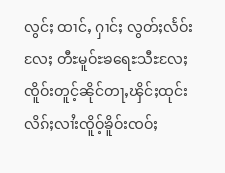လွင်ႈ ထၢင်ႇ ႁၢင်ႈ လွတ်ႈလႅဝ်းလႄႈ တီႊမူဝ်ႊၶရေႊသီႊလႄႈ ၸိူဝ်းတူင့်ၼိုင်တႃႇၾိင်ႈထုင်းလိၵ်ႈလၢႆးၸိူဝ့်ၶိူဝ်းၸဝ်ႈ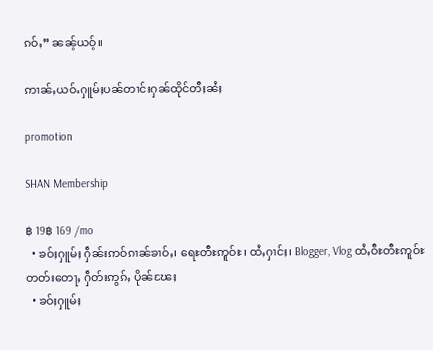ၵဝ်ႇ” ၼၼ့်ယဝ့်။

ဢၢၼ်ႇယဝ်ႉႁူမ်ႈပၼ်တၢင်းႁၼ်ထိုင်တီႈၼႆႈ

promotion

SHAN Membership

฿ 19฿ 169 /mo
  • ၶဝ်ႈႁူမ်ႈ ႁဵၼ်းဢဝ်ၵၢၼ်ၶၢဝ်ႇ၊ ရေႊတီႊဢူဝ်ႊ၊ ထႆႇႁၢင်ႈ၊ Blogger, Vlog ထႆႇဝီႊတီႊဢူဝ်ႊ တတ်းတေႃႇ ႁဵတ်းဢွၵ်ႇ ပိုၼ်ၽႄႈ
  • ၶဝ်ႈႁူမ်ႈ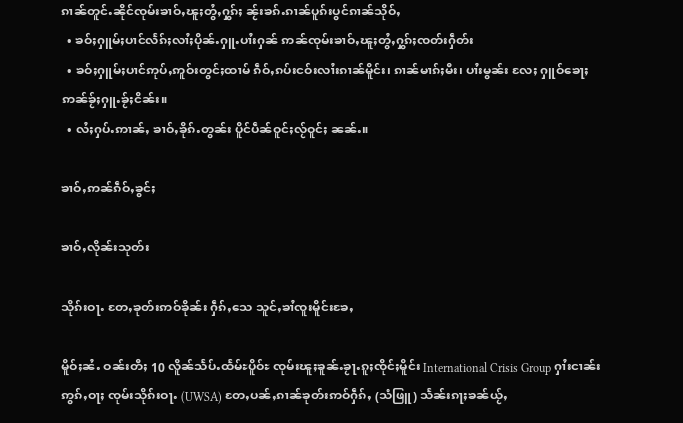ၵၢၼ်တူင်ႉၼိုင်ၸုမ်းၶၢဝ်ႇၽူႈတွႆႇႁွၵ်ႈ ၼႂ်းၶၵ်ႉၵၢၼ်ပူၵ်းပွင်ၵၢၼ်သိုဝ်ႇ
  • ၶဝ်ႈႁူမ်ႈပၢင်လႅၵ်ႈလၢႆႈပိုၼ်ႉႁူႉပၢႆးႁၼ် ဢၼ်ၸုမ်းၶၢဝ်ႇၽူႈတွႆႇႁွၵ်ႈၸတ်းႁဵတ်း
  • ၶဝ်ႈႁူမ်ႈပၢင်ဢုပ်ႇဢူဝ်းတွင်ႈထၢမ် ၵဵဝ်ႇၵပ်းငဝ်းလၢႆးၵၢၼ်မိူင်း၊ ၵၢၼ်မၢၵ်ႈမီး၊ ပၢႆးမွၼ်း လႄႈ ႁူဝ်ၶေႃႈ ဢၼ်ၶႂ်ႈႁူႉၶႂ်ႈငိၼ်း။
  • လႆႈႁပ်ႉဢၢၼ်ႇ ၶၢဝ်ႇၶိုၵ်ႉတွၼ်း ပိူင်ပဵၼ်ဝူင်ႈလႂ်ဝူင်ႈ ၼၼ်ႉ။

ၶၢဝ်ႇဢၼ်ၵဵဝ်ႇၶွင်ႈ

ၶၢဝ်ႇလိုၼ်းသုတ်း

သိုၵ်းဝႃႉ တႄႇၶုတ်းဢဝ်ၶိုၼ်း ႁဵၵ်ႇသေ သူင်ႇၶၢႆၸူးမိူင်းၶႄႇ

မိူဝ်ႈၼႆႉ ဝၼ်းတီႈ 10 လိူၼ်သႅပ်ႉထႅမ်ႊပိူဝ်ႊ ၸုမ်းၽူႈၶူၼ်ႉၶႂႃႉၵူႈၸိုင်ႈမိူင်း International Crisis Group ႁၢႆးငၢၼ်းဢွၵ်ႇဝႃႈ ၸုမ်းသိုၵ်းဝႃႉ (UWSA) တႄႇပၼ်ႇၵၢၼ်ၶုတ်းဢဝ်ႁဵၵ်ႇ (သံဖြူ) သႅၼ်းၵႃႈၶၼ်ယႂ်ႇ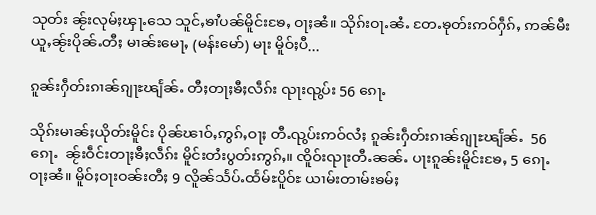သုတ်း ၼႂ်းလုမ်ႈၾႃႉသေ သူင်ႇၶၢႆပၼ်မိူင်းၶႄႇ ဝႃႈၼႆ။ သိုၵ်းဝႃႉၼႆႉ တႄႉၶုတ်းဢဝ်ႁဵၵ်ႇ ဢၼ်မီးယူႇၼႂ်းပိုၼ်ႉတီႈ မၢၼ်းမေႃႇ (မန်းမော်) မႃး မိူဝ်ႈပီ...

ၵူၼ်းႁဵတ်းၵၢၼ်ၵျႃႊၽျႅၼ်ႉ တီႈတႃႈၶီႈလဵၵ်း ၺႃးၺွပ်း 56 ၵေႃႉ

သိုၵ်းမၢၼ်ႈယိုတ်းမိူင်း ပိုၼ်ၽၢဝ်ႇဢွၵ်ႇဝႃႈ တီႉၺွပ်းဢဝ်လႆႈ ၵူၼ်းႁဵတ်းၵၢၼ်ၵျႃႊၽျႅၼ်ႉ  56 ၵေႃႉ  ၼႂ်းဝဵင်းတႃႈၶီႈလဵၵ်း မိူင်းတႆးပွတ်းဢွၵ်ႇ။ ၸိူဝ်းၺႃးတီႉၼၼ်ႉ ပႃးၵူၼ်းမိူင်းၶႄႇ 5 ၵေႃႉ ဝႃႈၼႆ။ မိူဝ်ႈဝႃးဝၼ်းတီႈ 9 လိူၼ်သႅပ်ႉထႅမ်ႊပိူဝ်ႊ ယၢမ်းတၢမ်းၶမ်ႈ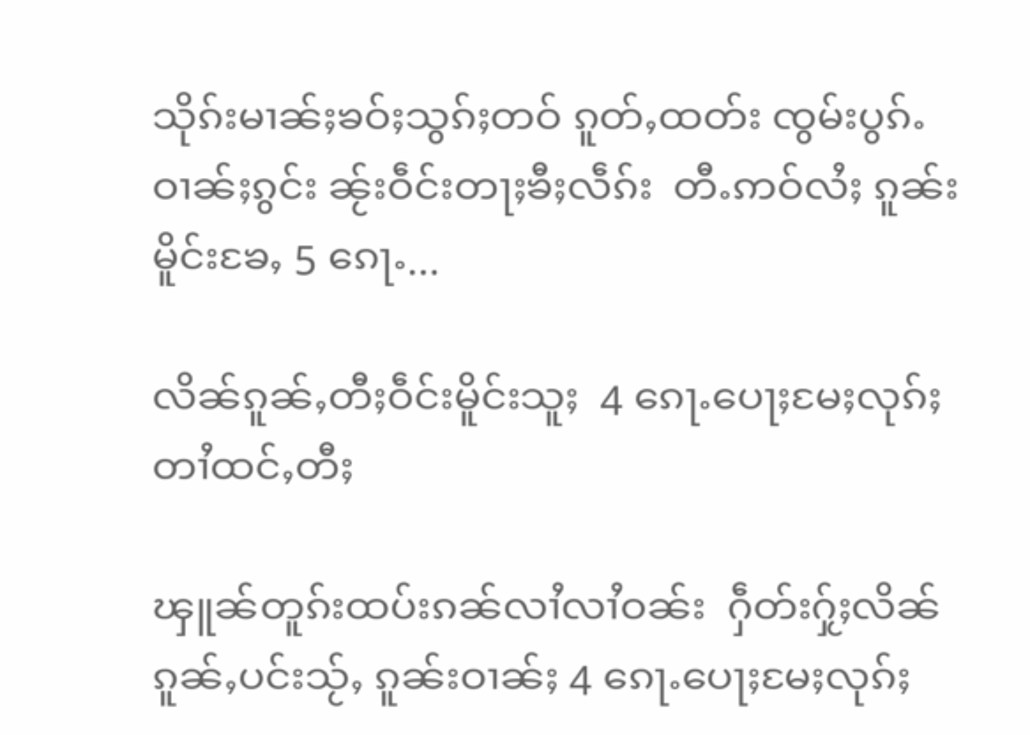သိုၵ်းမၢၼ်ႈၶဝ်ႈသွၵ်ႈတဝ် ၵူတ်ႇထတ်း ၸွမ်းပွၵ်ႉဝၢၼ်ႈၵွင်း ၼႂ်းဝဵင်းတႃႈၶီႈလဵၵ်း  တီႉဢဝ်လႆႈ ၵူၼ်းမိူင်းၶႄႇ 5 ၵေႃႉ...

လိၼ်ၵူၼ်ႇတီႈဝဵင်းမိူင်းသူႈ  4 ၵေႃႉပေႃႈမႄႈလုၵ်ႈ    တၢႆထင်ႇတီႈ

ၾူၼ်တူၵ်းထပ်းၵၼ်လၢႆလၢႆဝၼ်း  ႁဵတ်းႁႂ်ႈလိၼ် ၵူၼ်ႇပင်းသႂ်ႇ ၵူၼ်းဝၢၼ်ႈ 4 ၵေႃႉပေႃႈမႄႈလုၵ်ႈ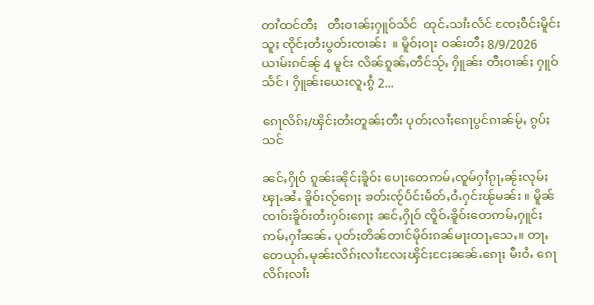တၢႆထင်တီႈ   တီႈဝၢၼ်ႈႁူဝ်သႅင်  ထုင်ႉသၢႆးလႅင် ၸႄႈဝဵင်းမိူင်းသူႈ ၸိုင်ႈတႆးပွတ်းၸၢၼ်း  ။ မိူဝ်ႈဝႃး ဝၼ်းတီႈ 8/9/2026 ယၢမ်းၵင်ၼႂ် 4 မူင်း လိၼ်ၵူၼ်ႇတဵင်သႂ်ႇ ႁိူၼ်း တီႈဝၢၼ်ႈ ႁူဝ်သႅင် ၊ ႁိူၼ်းယေးလူႉၵွႆ 2...

ၵေႃလိၵ်ႈ/ၾိင်ႈတႆးတူၼ်ႈတီး ပုတ်ႈလၢႆႈၵေႃပွင်ၵၢၼ်မႂ်ႇ ၵွပ်ႈသင်

ၼင်ႇႁိုဝ် ၵူၼ်းၼိုင်ႈၶိူဝ်း ပေႃးတေဢမ်ႇၸူမ်ႁၢႆၵႂႃႇၼႂ်းလုမ်ႈၾႃႉၼႆႉ ၶိူဝ်းလႂ်ၵေႃႈ ၶတ်းၸႂ်ပႅင်းမႅတ်ႇဝႆႉႁင်းၽႂ်မၼ်း ။ မိူၼ် ၸၢဝ်းၶိူဝ်းတႆးႁဝ်းၵေႃႈ ၼင်ႇႁိုဝ် ၸိူဝ်ႉၶိူဝ်းတေဢမ်ႇႁူင်ႈဢမ်ႇႁၢႆၼၼ်ႉ ပုတ်ႈတိၼ်တၢင်မိုဝ်းၵၼ်မႃးတႃႇသေႇ။ တႃႇတေယုၵ်ႉမုၼ်းလိၵ်ႈလၢႆးလႄႈၾိင်ႈငႄႈၼၼ်ႉၵေႃႈ မီးဝႆႉ ၵေႃလိၵ်ႈလၢႆး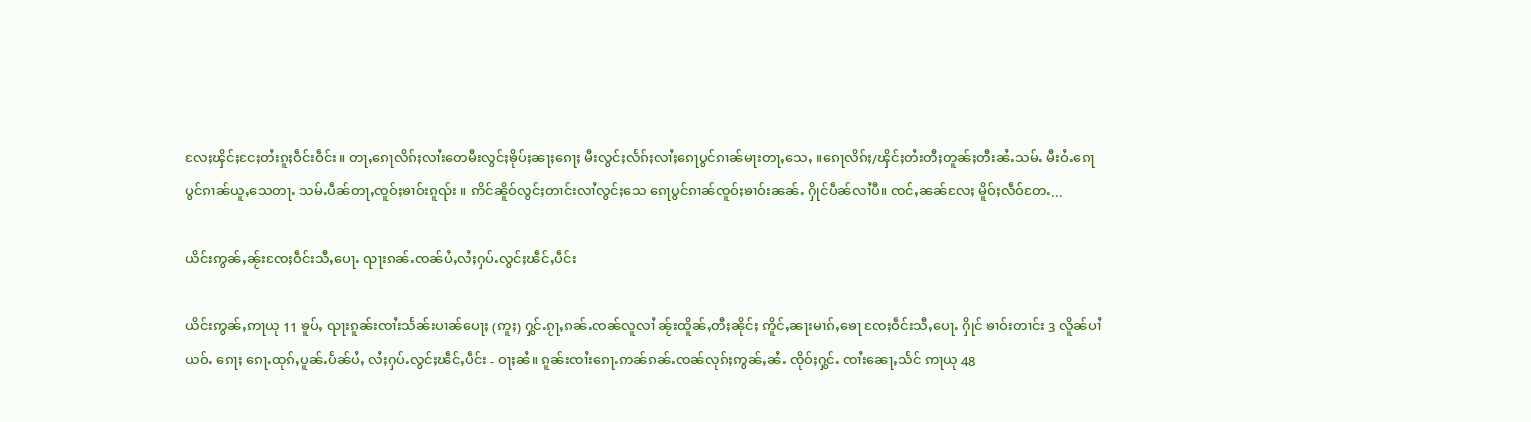လႄႈၾိင်ႈငႄႈတႆးၵူႈဝဵင်းဝဵင်း။ တႃႇၵေႃလိၵ်ႈလၢႆးတေမီးလွင်ႈၶိုပ်ႈၼႃႈၵေႃႈ မီးလွင်ႈလႅၵ်ႈလၢႆႈၵေႃပွင်ၵၢၼ်မႃးတႃႇသေႇ ။ၵေႃလိၵ်ႈ/ၾိင်ႈတႆးတီႈတူၼ်ႈတီးၼႆႉသမ်ႉ မီးဝႆႉၵေႃပွင်ၵၢၼ်ယူႇသေတႃႉ သမ်ႉပဵၼ်တႃႇၸူဝ်ႈၶၢဝ်းၵူၺ်း ။ ဢိင်ၼိူဝ်လွင်ႈတၢင်းလၢႆလွင်ႈသေ ၵေႃပွင်ၵၢၼ်ၸူဝ်ႈၶၢဝ်းၼၼ်ႉ ႁိုင်ပဵၼ်လၢႆပီ။ ၸင်ႇၼၼ်လႄႈ မိူဝ်ႈလဵဝ်တႄႉ...

ယိင်းဢွၼ်ႇၼႂ်းၸႄႈဝဵင်းသီႇပေႃႉ ၺႃးၵၼ်ႉၸၼ်ပႆႇလႆႈႁပ်ႉလွင်ႈၽဵင်ႇပဵင်း

ယိင်းဢွၼ်ႇဢႃယု 11 ၶူပ်ႇ ၺႃးၵူၼ်းၸၢႆးသႅၼ်းပၢၼ်ပေႃႈ (ဢူႈ) ႁွင်ႉၵႂႃႇၵၼ်ႉၸၼ်လူလၢႆ ၼႂ်းထိူၼ်ႇတီႈၼိုင်ႈ ဢိူင်ႇၼႃးမၢၵ်ႇၶေႃ ၸႄႈဝဵင်းသီႇပေႃႉ ႁိုင် ၶၢဝ်းတၢင်း 3 လိူၼ်ပၢႆယဝ်ႉ ၵေႃႈ ၵေႃႉထုၵ်ႇပူၼ်ႉပႅၼ်ပႆႇ လႆႈႁပ်ႉလွင်ႈၽဵင်ႇပဵင်း - ဝႃႈၼႆ။ ၵူၼ်းၸၢႆးၵေႃႉဢၼ်ၵၼ်ႉၸၼ်လုၵ်ႈဢွၼ်ႇၼႆႉ ၸိုဝ်ႈႁွင်ႉ ၸၢႆးၼေႃႇသႅင် ဢႃယု 48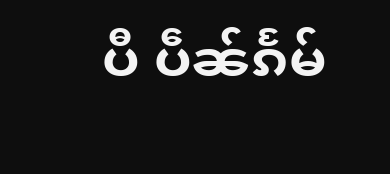ပီ ပဵၼ်ၵႅမ်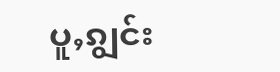ပူႇၵျွင်း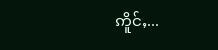ဢိူင်ႇ...